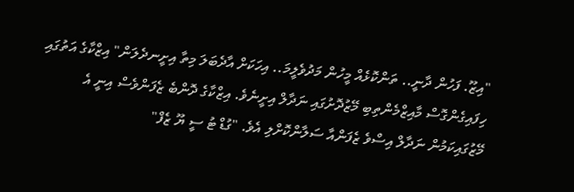"އިޒޫ. ފަހުން ދާނީ.. ތަންކޮޅެއް މީހުން މަދުވެލީމަ.. އިހަކަށް އާދެބަލަ މިތާ އިށީނދެލަން" އިޒްކާގެ އަތުގައި ހިފައިގެންގޮސް މާއިޒްމެންތިބި މޭޒުދޮށުގައި ނަދާލް އިށީނެވެ. އިޒްކާގެ ދޮންބެ ޒެފަންވެސް އިނީ އެ މޭޒުގައިކަމުން ނަދާލް އިސްވެ ޒެފަންއާ ސަލާންކޮށްލި އެވެ. "ގުޑް ޓު ސީ ޔޫ ޒެފް"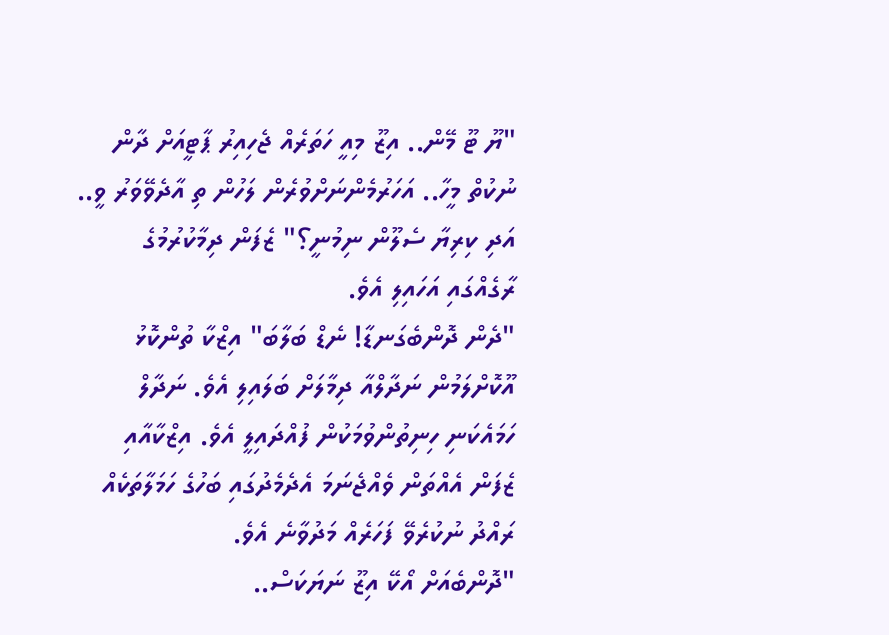"ޔޫ ޓޫ މޭން.. އިޒޫ މިއީ ހަތަރެއް ޖެހިއިރު ޕާޓީއަށް ދާން ނުކުތް މީހާ.. އަހަރުމެންނަށްވުރެން ލަހުން ތި އާދެވޭވަރު ވީ.. އަދި ކިރިޔާ ސެލޫން ނިމުނީ؟" ޒެފަން ދިމާކުރުމުގެ ރާގެއްގައި އަހައިލި އެވެ.
"ދެން ދޮންބެގަނޑާ! ނެޑް ބަލާބަ" އިޒްކާ ތުންކޮޅު އޫކޮށްލަމުން ނަދާލްއާ ދިމާލަށް ބަލައިލި އެވެ. ނަދާލް ހަމައެކަނި ހިނިތުންވުމަކުން ފުއްދައިލީ އެވެ. އިޒްކާއާއި ޒެފަން އެއްތަން ވެއްޖެނަމަ އެދެމެދުގައި ބަހުގެ ހަމަލާތަކެއް ރައްދު ނުކުރެވޭ ފަހަރެއް މަދުވާނެ އެވެ.
"ދޮންބެއަށް އޯކޭ އިޒޫ ނަޔަކަސް..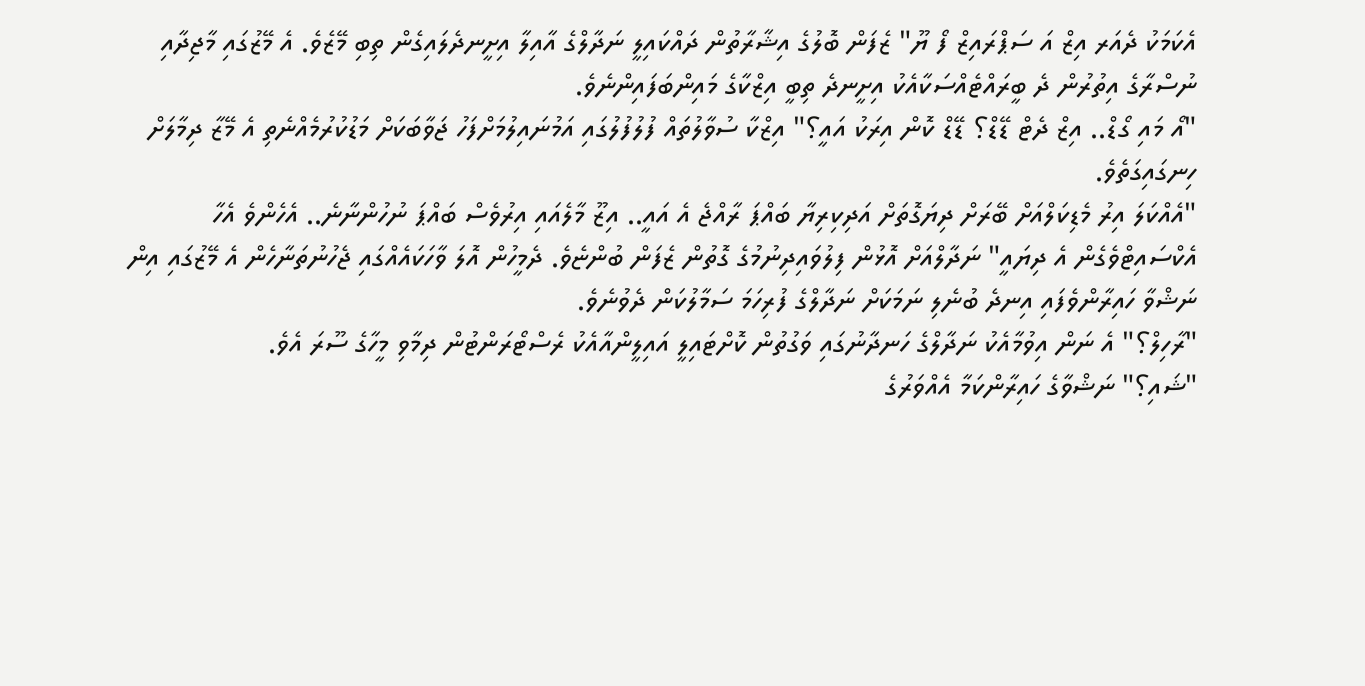އެކަމަކު ދެއަރ އިޒް އަ ސަޕްރައިޒް ފޯ ޔޫ" ޒެފަން ބޮލުގެ އިޝާރާތުން ދައްކައިލީ ނަދާލްގެ އާއިލާ އިށީނދެލައިގެން ތިބި މޭޒެވެ. އެ މޭޒުގައި މާޖިދާއި ނުސްރާގެ އިތުރުން ދެ ބީރައްޓެއްސަކާއެކު އިށީނދެ ތިބީ އިޒްކާގެ މައިންބަފައިންނެވެ.
"އޯ މައި ގޯޑް.. އިޒް ދެޓް ޑޭޑް؟ ޑޭޑް ކޮން އިރަކު އައީ؟" އިޒްކާ ސުވާލުތައް ފުލުފުލުގައި އަމުނައިލުމަށްފަހު ޖަވާބަކަށް މަޑުކުރުމެއްނެތި އެ މޭޒާ ދިމާލަށް ހިނގައިގަތެވެ.
"އެއްކަލަ އިރު މެޑިކަލްއަށް ބޭރަށް ދިޔަގޮތަށް އަދިކިރިޔާ ބައްޕަ ރާއްޖެ އެ އައީ.. އިޒޫ މާލެއައި އިރުވެސް ބައްޕަ ނުހުންނާނެ.. އެހެންވެ އެހާ އެކްސައިޓްވެގެން އެ ދިޔައީ" ނަދާލްއަށް އޮޅުން ފިލުވައިދިނުމުގެ ގޮތުން ޒެފަން ބުންޏެވެ. ދެމީހުން އޮލަ ވާހަކައެއްގައި ޖެހުނުތަނާހެން އެ މޭޒުގައި އިން ނަޝްވާ ހައިރާންވެފައި އިނދެ ބުނެލި ނަމަކަށް ނަދާލްގެ ފުރިހަމަ ސަމާލުކަން ދެވުނެވެ.
"ރާހިލް؟" އެ ނަން އިވުމާއެކު ނަދާލްގެ ހަނދާނުގައި ވަގުތުން ކޮށްޓައިލީ އައިލީންއާއެކު ރެސްޓޯރަންޓުން ދިމާވި މީހާގެ ސޫރަ އެވެ.
"ޝައި؟" ނަޝްވާގެ ހައިރާންކަމާ އެއްވަރުގެ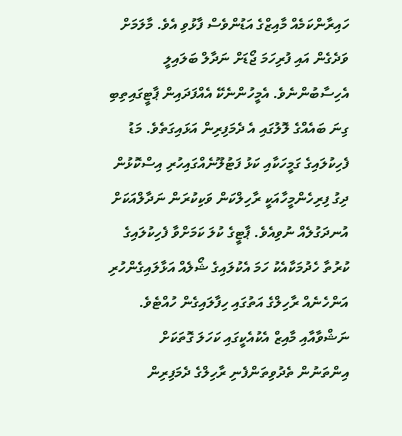ހައިރާންކަމެއް މާއިޒްގެ އަޑުންވެސް ފާޅުވި އެވެ. މާލަމަށް ވަދެގެން އައި ފުރިހަމަ ޖޯޑަށް ނަދާލް ބަލައިލީ އެހިސާބުންނެވެ. އެމީހުންނެކޭ އެއްފަދައިން ޕާޓީގައިތިބި ގިނަ ބައެއްގެ ލޮލުގައި އެ ދެމަފިރިން އަޅައިގަތެވެ. މަޑު ފެހިކުލައިގެ ގަމީހަކާއި ކަޅު ފަޓުލޫނެއްގައިހުރި އިސްކޮޅުން ދިގު ފިރިހެންމީހާއަކީ ރާހިލްކަން ވަކިކުރަން ނަދާލްއަކަށް އުނދަގުލެއް ނުވިއެވެ. ޕާޓީގެ ކުލަ ކަމަށްވާ ފެހިކުލައިގެ ކުރުތާ ހެދުމަކާއެކު ހަމަ އެކުލައިގެ ޝޯލެއް އަޅާލައިގެންހުރި އަންހެނެއް ރާހިލްގެ އަތުގައި ހިފާލައިގެން ހުއްޓެވެ.
ނަޝްވާއާއި މާއިޒް އެކުއެކީގައި ކަހަލަ ގޮތަކަށް އިންތަނުން ތެދުވިތަންފެނި ރާހިލްގެ ދެމަފިރިން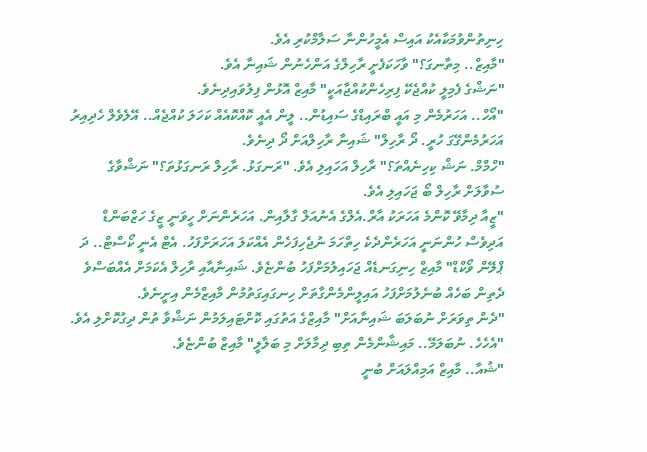ހިނިތުންވުމަކާއެކު އައިސް އެމީހުންނާ ސަލާމްކުރި އެވެ.
"މާއިޒް.. މިތާނގަ؟" ވާހަކަފެށީ ރާހިލްގެ އަންހެނުން ޝައިނާ އެވެ.
"ނަޝްގެ ފެމިލީ ކުއްޖެކޭ ފިރިހެންކުއްޖާއަކީ" މާއިޒް އޮޅުން ފިލުވައިދިނެވެ.
"އޯހް.. އަހަރުމެން މި އައީ ބްރައިޑްގެ ސައިޑުން.. ލީން އެއީ ކޮއްކޮއެއް ކަހަލަ ކުއްޖެއް.. އޭލެވެލް ހެދިއިރު އަހަރުމެންގޭގަ ހުރީ. ދޯ ރާހިލް" ޝައިނާ ރާހިލްއަށް ދޯ ދިނެވެ.
"ހްމްމް. ނަޝް ކިހިނެއްތަ؟" ރާހިލް އަހައިލި އެވެ. "ރަނގަޅު. ރާހިލް ރަނގަޅުތަ؟" ނަޝްވާގެ ސުވާލަށް ރާހިލް ބޯ ޖަހައިލި އެވެ.
"ޒީއާ ދިމާވޭ ކޮންމެ އަހަރަކު އާރް.އެލްގެ އެނުއަލް ގާލާއިން. އަހަރެންނަށް ހީވަނީ ޒީގެ ހަޒްބަންޑް އަދިވެސް ހުންނަނީ އަހަރެންދެކެ ހިތްހަމަ ނުޖެހިފަހެން އެއްކަލަ އަހަރަށްފަހު. އެޓް އެނީ ކޯސްޓް.. ދަ ޕްލޭން ވޯކްޑް" މާއިޒް ހިނިގަނޑެއް ޖަހައިލުމަށްފަހު ބުންޏެވެ. ޝައިނާއާއި ރާހިލް އެކަމަށް އެއްބަސްވެ ދެތިން ބަހެއް ބުނެލުމަށްފަހު އައިލީންމެންގާތަށް ހިނގައިގަތުމުން މާއިޒްމެން އިށީނެވެ.
"ދެން ތިވަރަށް ނުބަލަބަ ޝައިނާއަށް" މާއިޒްގެ އަތުގައި ކޮށްޓައިލަމުން ނަޝްވާ ތުން ދިގުކޮށްލި އެވެ.
"އެހެހެ. ނުބަލަމޭ.. މައިޝާންމެން ތިބި ދިމާލަށް މި ބަލާލީ" މާއިޒް ބުންޏެވެ.
"ޝުއާ.. މާއިޒް އަމިއްލައަށް ބުނީ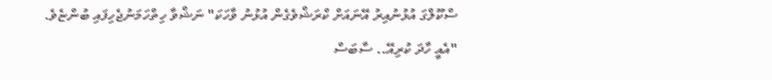ސްކޫލްގަ އުޅުނުއިރު އޭނައަށް ކްރަޝްވެގެން އުޅުނު ވާހަކަ" ނަޝްވާ ހިތްހަމަނުޖެހިފައި ބުންޏެވެ.
"އެއީ ހާދަ ކުރިއޭ.. ސާބަސް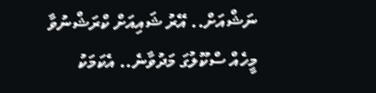ނަޝްއަށް.. އޭރު ޝައިއަށް ކްރަޝްނުވާ މީހެއް ސްކޫލުގަ މަދުވާނެ.. އެކަމަކު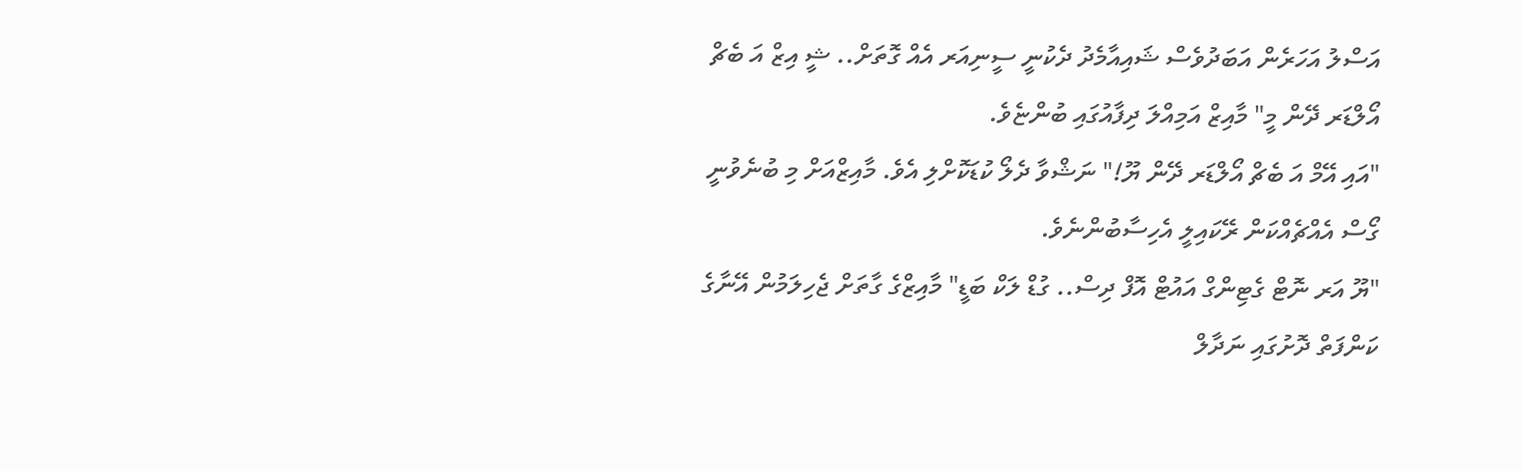އަސްލު އަހަރެން އަބަދުވެސް ޝައިއާމެދު ދެކުނީ ސީނިއަރ އެއް ގޮތަށް.. ޝީ އިޒް އަ ބެޗް އޯލްޑަރ ދޭން މީ" މާއިޒް އަމިއްލަ ދިފާއުގައި ބުންޏެވެ.
"އައި އޭމް އަ ބެޗް އޯލްޑަރ ދޭން ޔޫ!" ނަޝްވާ ދެލޯ ކުޑަކޮށްލި އެވެ. މާއިޒްއަށް މި ބުނެވުނީ ގޯސް އެއްޗެއްކަން ރޭކައިލީ އެހިސާބުންނެވެ.
"ޔޫ އަރ ނޮޓް ގެޓިންގް އައުޓް އޮފް ދިސް.. ގުޑް ލަކް ބަޑީ" މާއިޒްގެ ގާތަށް ޖެހިލަމުން އޭނާގެ ކަންފަތް ދޮށުގައި ނަދާލް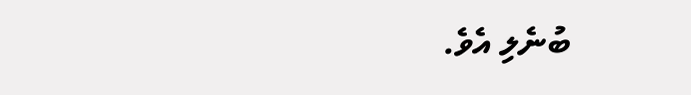ބުނެލި އެވެ.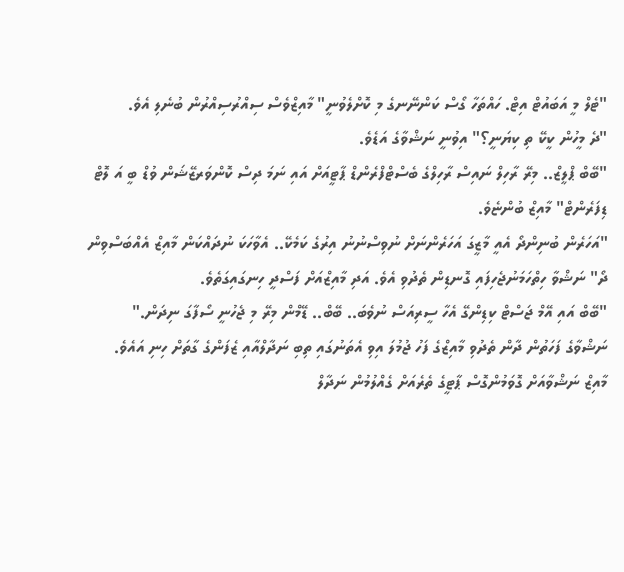"ޓެލް މީ އަބައުޓް އިޓް. ހައްތަހާ ގޯސް ކަންނޭނގެ މި ކޮށްލެވުނީ" މާއިޒްވެސް ސިއްރުސިއްރުން ބުނެލި އެވެ.
"ދެ މީހުން ކީކޭ ތި ކިޔަނީ؟" އިވުނީ ނަޝްވާގެ އަޑެވެ.
"ބޭބް ޕްލީޒް.. މިރޭ ރާހިލް ނައިސް ރާހިލްގެ ބެސްޓްފްރެންޑް ޕާޓީއަށް އައި ނަމަ ދިސް ކޮންވަރޒޭޝަން ވުޑް ބީ އަ ލޮޓް ޑިފަރެންޓް" މާއިޒް ބުންޏެވެ.
"އަހަރެން ބުނިންދޯ އެއީ މާޒީގަ އަހަރެންނަށް ނުވިސްނުނު އިރުގެ ކަމެކޭ.. އެވާހަކަ ނުދައްކަން މާއިޒް އެއްބަސްވިން ދޯ" ނަޝްވާ ހިތްހަމަނުޖެހިފައި ގޮނޑިން ތެދުވި އެވެ. އަދި މާއިޒްއަށް ފަސްދީ ހިނގައިގަތެވެ.
"ބޭބް އައި އޭމް ޖަސްޓް ކިޑިންގޭ އެހާ ސީރިއަސް ނުވެބަ.. ބޭބް.. ޑޭމްން މިރޭ މި ޖެހުނީ ސޯފާގަ ނިދަން." ނަޝްވާގެ ފަހަތުން ދާން ތެދުވި މާއިޒްގެ ފަހު ޖުމުލަ އިވި އެތަނުގައި ތިބި ނަދާލްއާއި ޒެފަންގެ ގާތަށް ހިނި އައެވެ.
މާއިޒް ނަޝްވާއަށް ގޮވަމުންގޮސް ޕާޓީގެ ތެރެއަށް ގެއްލުމުން ނަދާލް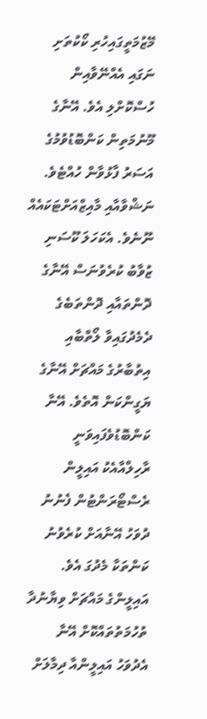މޭޒުމަތީގައިހުރި ކޯކުތަށި ނަގައި އެއްނޭވާއިން ހުސްކޮށްލި އެވެ. އޭނާގެ މޫނުމަތިން ކަންބޮޑުވުމުގެ އަސަރު ފާޅުވާން ހުއްޓެވެ. ނަޝްވާއާއި މާއިޒްއަށްޓަކައެއް ނޫނެވެ. އެކަހަލަ ކޫސަނި ޒުވާބު ކުރެވުނަސް އޭނާގެ ދޮންތައާއި ދޮންތަބެގެ ދެމެދުގައިވާ ލޯތްބާއި އިތުބާރުގެ މައްޗަށް އޭނާގެ ޔަގީންކަން އޮތެވެ. އޭނާ ކަންބޮޑުވެފައިވަނީ ރާހިލްއާއެކު އައިލީން ރެސްޓޯރަންޓުން ފެނުނު ދުވަހު އޭނާއަށް ކުރެވުނު ކަންތަކާ މެދުގަ އެވެ. އައިލީންގެ މައްޗަށް ވިޔާނުދާ ތުހުމަތުތައްކޮށް އޭނާ އެދުވަހު އައިލީންއާ ދިމާލަށް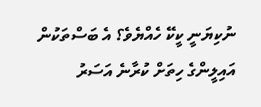ނުކިޔަނީ ކީކޭ ހެއްޔެވެ؟ އެ ބަސްތަކުން އައިލީންގެ ހިތަށް ކުރާނެ އަސަރު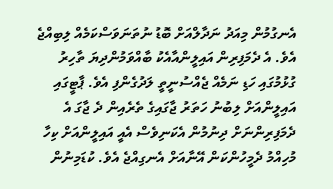އެނގުމުން މިއަދު ނަދާލްއަށް ބޮޑު ނުތަނަވަސްކަމެއް ލިބިއްޖެ އެވެ. އެ ދެމަފިރިން އައިލީންއާއެކު ބާއްވަމުންދިޔަ ތާހިރު ގުޅުމުގައި ހަޑި ނަމެއް ޖެއްސުނީތީ ލަދުގެންފި އެވެ. ޕާޓީގައި އައިލީންއަށް ލިބުނު ހަތަރު ޖާގައިގެ ތެރެއިން ދެ ޖާގަ އެ ދެމަފިރިންނަށް ދިނުމުން އެކަނިވެސް އެއީ އައިލީންއަށް ކިހާ މުހިއްމު ދެމީހުންކަން އޭނާއަށް އެނގިއްޖެ އެވެ. ކުޑަމިނުން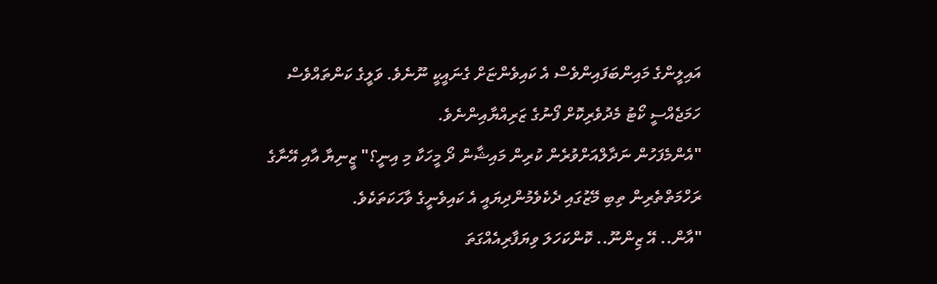އައިލީންގެ މައިންބަފައިންވެސް އެ ކައިވެންޏަށް ގެނައީކީ ނޫނެވެ. ވަލީގެ ކަންތައްވެސް ހަމަޖެއްސީ ކޯޓު މެދުވެރިކޮށް ފޯނުގެ ޒަރިއްޔާއިންނެވެ.
"އެންމެފަހުން ނަދާލްއަށްވުރެން ކުރިން މައިޝާން ދޯ މީހަކާ މި އިނީ؟" ޒީނިޔާ އާއި އޭނާގެ ރަހްމަތްތެރިން ތިބި މޭޒުގައި ދެކެވެމުންދިޔައީ އެ ކައިވެނީގެ ވާހަކަތަކެވެ.
"އާން.. އޭ ޒިންނޫ.. ކޮންކަހަލަ ވިޔަފާރިއެއްގަތަ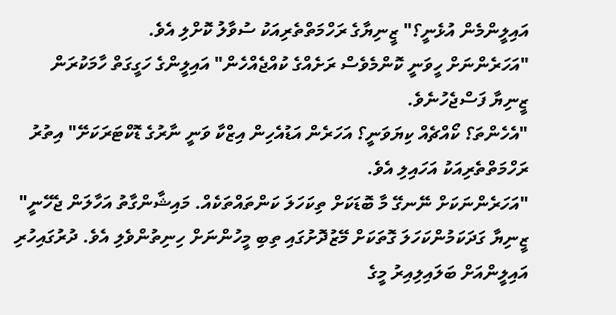އައިލީންމެން އުޅެނީ؟" ޒީނިޔާގެ ރަހްމަތްތެރިއަކު ސުވާލު ކޮށްލި އެވެ.
"އަހަރެންނަށް ހީވަނީ ކޮންމެވެސް ރަށެއްގެ ކުއްޖެއްހެން" އައިލީންގެ ހަގީގަތް ހާމަކުރަން ޒީނިޔާ ފަސްޖެހުނެވެ.
"އެހެންތަ؟ ކޯއްޗެއް ކިޔަވަނީ؟ އަހަރެން އަޑުއެހިން އިޒްކާ ވަނީ ނާރުގެ ޑޮކްޓަރަކަށޭ" އިތުރު ރަހްމަތްތެރިއަކު އަހައިލި އެވެ.
"އަހަރެންނަކަށް ނޭނގޭ މާ ބޮޑަކަށް ތިކަހަލަ ކަންތައްތަކެއް. މައިޝާންގާތު އަހާލަން ޖެހޭނީ" ޒީނިޔާ ގަދަކަމުންކަހަލަ ގޮތަކަށް މޭޒުދޮށުގައި ތިބި މީހުންނަށް ހިނިތުންވެލި އެވެ. ދުރުގައިހުރި އައިލީންއަށް ބަލައިލިއިރު މީގެ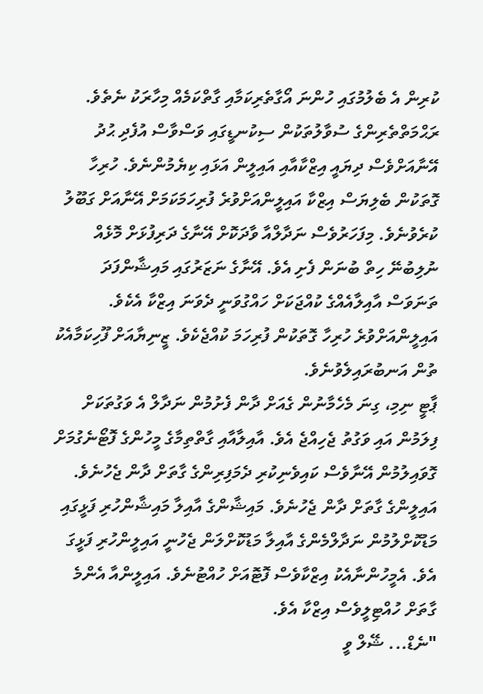ކުރިން އެ ބެލުމުގައި ހުންނަ އޯގާތެރިކަމާއި ގާތްކަމެއް މިހާރަކު ނެތެވެ. ރަޙްމަތްތެރިންގެ ސުވާލުތަކުން ސިކުނޑީގައި ވަސްވާސް އުފެދި ޙުދު އޭނާއަށްވެސް ދިޔައީ އިޒްކާއާއި އައިލީން އަޅައި ކިޔެމުންނެވެ. ހުރިހާ ގޮތަކުން ބެލިޔަސް އިޒްކާ އައިލީންއަށްވުރެ ފުރިހަމަކަމަށް އޭނާއަށް ގަބޫލު ކުރެވުނެވެ. މިފަހަރުވެސް ނަދާލްއާ ވާދަކޮށް އޭނާގެ ދަރިފުޅަށް މޮޅެއް ނުލިބުނޭ ހިތް ބުނަން ފެށި އެވެ. އޭނާގެ ނަޒަރުގައި މައިޝާންފަދަ ތަނަވަސް އާއިލާއެއްގެ ކުއްޖަކަށް ހައްގުވަނީ ދެވަނަ އިޒްކާ އެކެވެ. އައިލީންއަށްވުރެ ހުރިހާ ގޮތަކުން ފުރިހަމަ ކުއްޖެކެވެ. ޒީނިޔާއަށް ފޫހިކަމާއެކު ތުން އަނބުރައިލެވުނެވެ.
ޕާޓީ ނިމި، ގިނަ މެހެމާނުން ގެއަށް ދާން ފެށުމުން ނަދާލް އެ ވަގުތަކަށް ފިލަމުން އައި ވަގުތު ޖެހިއްޖެ އެވެ. އާއިލާއާއި ގާތްތިމާގެ މީހުންގެ ފޮޓޯނެގުމަށް ގޮވައިލުމުން އޭނާވެސް ކައިވެނިކުރި ދެމަފިރިންގެ ގާތަށް ދާން ޖެހުނެވެ. އައިލީންގެ ގާތަށް ދާން ޖެހުނެވެ. މައިޝާންގެ އާއިލާ މައިޝާންހުރި ފަޅީގައި މަޑުކޮށްލުމުން ނަދާލްމެންގެ އާއިލާ މަޑުކޮށްލަން ޖެހުނީ އައިލީންހުރި ފަޅީގަ އެވެ. އެމީހުންނާއެކު އިޒްކާވެސް ފޮޓޮއަށް ހުއްޓުނެވެ. އައިލީންއާ އެންމެ ގާތަށް ހުއްޓިލީވެސް އިޒްކާ އެވެ.
"ނެޑް... ޝޭލް ވީ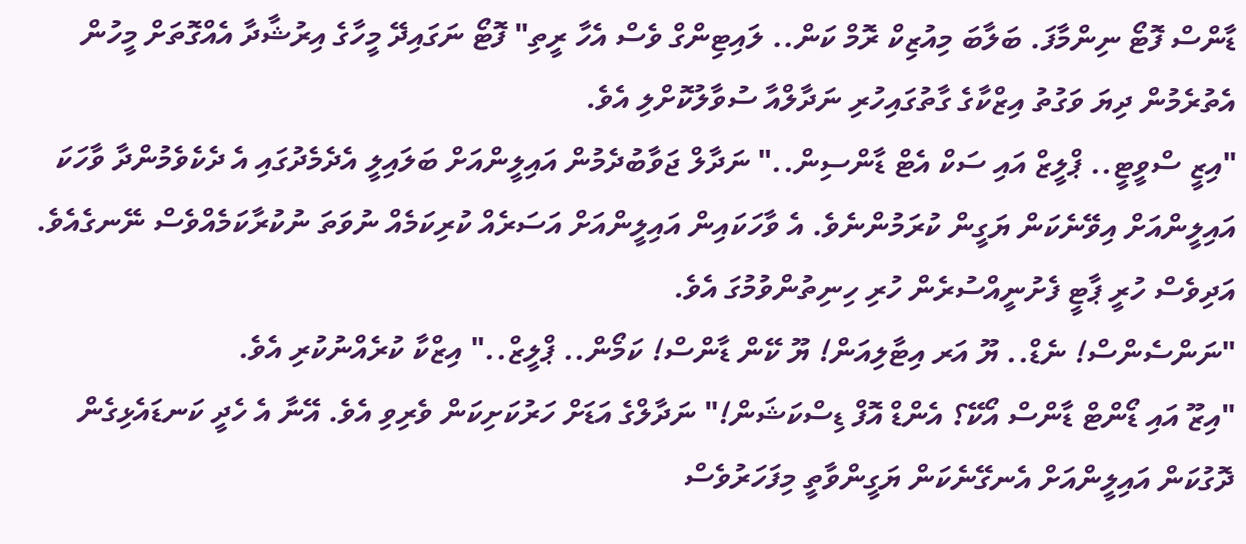ޑާންސް ފޮޓޯ ނިންމާފަ. ބަލާބަ މިއުޒިކް ރޮމް ކަން.. ލައިޓިންގް ވެސް އެހާ ރީތި" ފޮޓޯ ނަގައިދޭ މީހާގެ އިރުޝާދާ އެއްގޮތަށް މީހުން އެތުރެމުން ދިޔަ ވަގުތު އިޒްކާގެ ގާތުގައިހުރި ނަދާލްއާ ސުވާލުކޮށްލި އެވެ.
"އިޒީ ސްވީޓީ.. ޕްލީޒް އައި ސަކް އެޓް ޑާންސިން.." ނަދާލް ޖަވާބުދެމުން އައިލީންއަށް ބަލައިލީ އެދެމެދުގައި އެ ދެކެވެމުންދާ ވާހަކަ އައިލީންއަށް އިވޭނެކަން ޔަގީން ކުރަމުންނެވެ. އެ ވާހަކައިން އައިލީންއަށް އަސަރެއް ކުރިކަމެއް ނުވަތަ ނުކުރާކަމެއްވެސް ނޭނގެއެވެ. އަދިވެސް ހުރީ ޕާޓީ ފެށުނީއްސުރެން ހުރި ހިނިތުންވުމުގަ އެވެ.
"ނަންސެންސް! ނެޑް.. ޔޫ އަރ އިޓާލިއަން! ޔޫ ކޭން ޑާންސް! ކަމޯން.. ޕްލީޒް.." އިޒްކާ ކުރެއްނުކުރި އެވެ.
"އިޒޫ އައި ޑޯންޓް ޑާންސް އޯކޭ؟ އެންޑް އޮފް ޑިސްކަޝަން!" ނަދާލްގެ އަޑަށް ހަރުކަށިކަން ވެރިވި އެވެ. އޭނާ އެ ހެދީ ކަނޑައެޅިގެން ދޮގުކަން އައިލީންއަށް އެނގޭނެކަން ޔަގީންވާތީ މިފަހަރުވެސް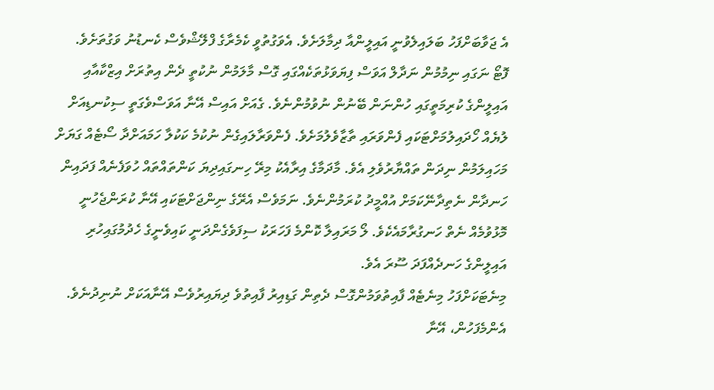އެ ޖަވާބަށްފަހު ބަލައިލެވުނީ އައިލީންއާ ދިމާލަށެވެ. އެވަގުތުވީ ކެމެރާގެ ފްލޭޝްވެސް ކެނޑުނު ވަގުތަށެވެ.
ފޮޓޯ ނަގައި ނިމުމުން ނަދާލް އަވަސް ފިޔަވަޅުތަކެއްގައި ގޮސް މާލަމުން ނުކުތީ ދެން އިތުރަށް އިޒްކާއާއި އައިލީންގެ ކުރިމަތީގައި ހުންނަން ބޭނުން ނުވުމުންނެވެ. ގެއަށް އައިސް އޭނާ އަވަސްވެގަތީ ސިކުނޑިއަށް ލުޔެއް ހޯދައިލުމަށްޓަކައި ފެންވަރައި ތާޒާވެލުމަށެވެ. ފެންވަރާލައިގެން ނުކުމެ ކަކުލާ ހަމައަށްދާ ސޯޓެއް ގަޔަށް މަހައިލަމުން ނިދަން ތައްޔާރުވެލި އެވެ. މާދަމާގެ އިރާއެކު މިރޭ ހިނގައިދިޔަ ކަންތައްތައް ހުވަފެނެއް ފަދައިން ހަނދާން ނެތިދާނޭކަމަށް އުއްމީދު ކުރަމުންނެވެ. ނަމަވެސް އެރޭގެ ނިންޖަށްޓަކައި އޭނާ ކުރަންޖެހުނީ މޮޅުވުމެއް ނެތް ހަނގުރާމައެކެވެ. ލޯ މަރައިލާ ކޮންމެ ފަހަރަކު ސިފަވެގެންދަނީ ކައިވެނީގެ ހެދުމުގައިހުރި އައިލީންގެ ހަނދެއްފަދަ ސޫރަ އެވެ.
މިނެޓަކަށްފަހު މިނެޓެއް ފާއިތުވަމުންގޮސް ދެތިން ގަޑިއިރު ފާއިތުވެ ދިޔައިރުވެސް އޭނާއަކަށް ނުނިދުނެވެ. އެންމެފަހުން، އޭނާ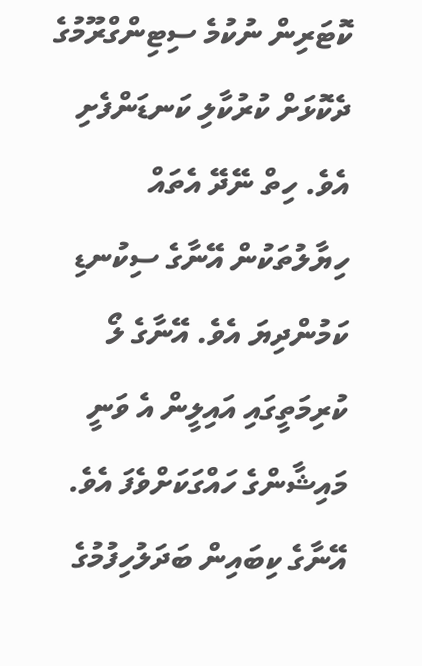ކޮޓަރިން ނުކުމެ ސިޓިންގްރޫމުގެ ދެކޮޅަށް ކުރުކާލި ކަނޑަންފެށި އެވެ. ހިތް ނޭދޭ އެތައް ހިޔާލުތަކުން އޭނާގެ ސިކުނޑި ކަމުންދިޔަ އެވެ. އޭނާގެ ލޯ ކުރިމަތީގައި އައިލީން އެ ވަނީ މައިޝާންގެ ހައްގަކަށްވެފަ އެވެ. އޭނާގެ ކިބައިން ބަދަލުހިފުމުގެ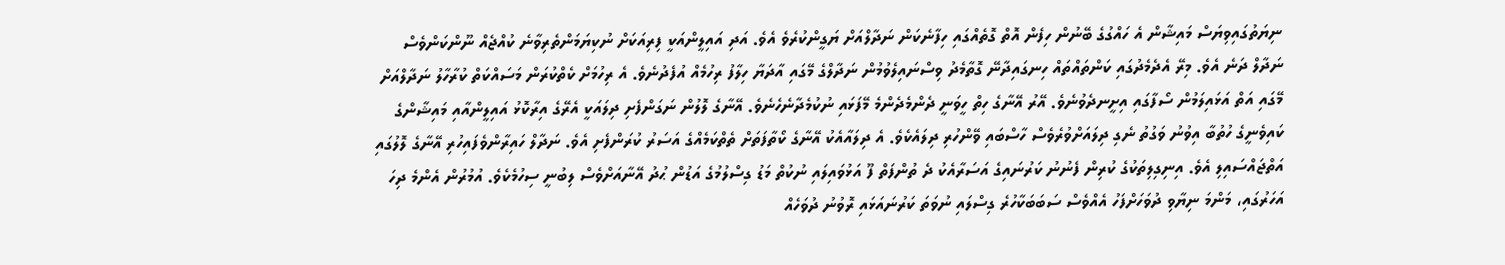ނިޔަތުގައިވިޔަސް މައިޝާން އެ ހައްގުގެ ބޭނުން ހިފެން އޮތް ގޮތެއްގައި ހިފާނެކަން ނަދާލްއަށް ޔަގީންކުރެވެ އެވެ. އަދި އައިލީންއަކީ ފިރިއަކަށް ނުކިޔަމަންތެރިވާނެ ކުއްޖެއް ނޫންކަންވެސް ނަދާލް ދަނެ އެވެ. މިރޭ އެދެމެދުގައި ކަންތައްތައް ހިނގައިދާނޭ ގޮތާމެދު ވިސްނައިލެވުމުން ނަދާލްގެ މޭގައި އާދަޔާ ހިލާފު ރިހުމެއް އުފެދުނެވެ. އެ ރިހުމަށް ކެތްކުރަން މަސައްކަތް ކުރާހާލު ނަދާލްއަށް މޭގައި އަތް އަޅައިލަމުން ސޯފާގައި އިށީނދެވުނެވެ. އޭރު އޭނާގެ ހިތް ހީވަނީ ދެންމެދެންމެ މޭފަޅައި ނުކުމެދާނެހެނެވެ. އޭނާގެ ލޮލުން ނަގަންފެށި ދިލައަކީ އެރޭގެ އިރާކޮޅު އައިލީންއާއި މައިޝާންގެ ކައިވެނީގެ ހުތުބާ އިވުނު ވަގުތު ނެގި ދިލައަށްވުރެވެސް ހާސްބައި ވޭންހުރި ދިލައެކެވެ. އެ ދިލައާއެކު އޭނާގެ ކޯތާފަތަށް ތެތްކަމެއްގެ އަސަރު ކުރަންފެށި އެވެ. ނަދާލް ހައިރާންވެފައިހުރި އޭނާގެ ލޮލުގައި އަތްޖައްސައިލި އެވެ. އިނިގިލިތަކުގެ ކުރިން ފެނުނު ކަރުނައިގެ އަސަރާއެކު ދެ ތުންފަތް ފޫ އަޅުވައިލައި ނުކުތް މަޑު ގިސްލުމުގެ އަޑުން ޙުދު އޭނާއަށްވެސް ލިބުނީ ސިހުމެކެވެ. އުމުރުން އެންމެ ދިހަ އަހަރުގައި، މަންމަ ނިޔާވި ދުވަހަށްފަހު އެއްވެސް ސަބަބަކާހުރެ ގިސްލައި ނުވަތަ ކަރުނައަޅައި ރޮވުނު ދުވަހެއް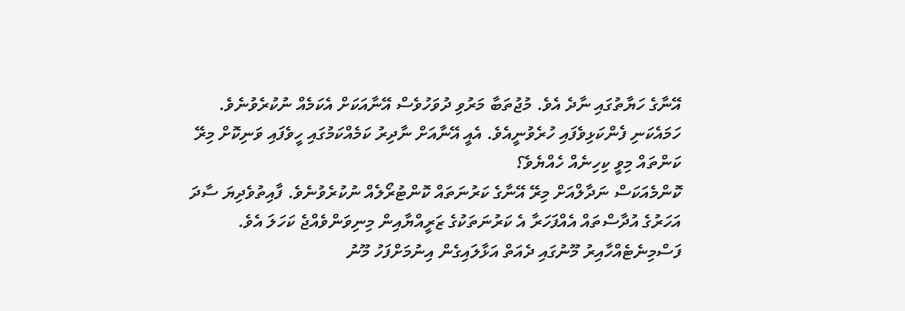އޭނާގެ ހަޔާތުގައި ނާދެ އެވެ. މުޖުތަބާ މަރުވި ދުވަހުވެސް އޭނާއަކަށް އެކަމެއް ނުކުރެވުނެވެ. ހަމައެކަނި ފެންކަޅިވެފައި ހުރެވުނީއެވެ. އެއީ އޭނާއަށް ނާދިރު ކަމެއްކަމުގައި ހީވެފައި ވަނިކޮށް މިރޭ ކަންތައް މިވީ ކިހިނެއް ހެއްޔެވެ؟
ކޮންމެއަކަސް ނަދާލްއަށް މިރޭ އޭނާގެ ކަރުނަތައް ކޮންޓުރޯލެއް ނުކުރެވުނެވެ. ފާއިތުވެދިޔަ ސާދަ އަހަރުގެ އުދާސްތައް އެއްފަހަރާ އެ ކަރުނަތަކުގެ ޒަރީއްޔާއިން މިނިވަންވެއްޖެ ކަހަލަ އެވެ. ފަސްމިނެޓެއްހާއިރު މޫނުގައި ދެއަތް އަޅާލައިގެން އިނުމަށްފަހު މޫނު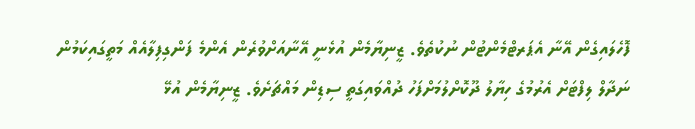ފޮހެލައިގެން އޭނާ އެޕަރޓްމެންޓުން ނުކުތެވެ. ޒީނިޔާމެން އުޅެނީ އޭނާއަށްވުރެން އެންމެ ފަންގިފިލާއެއް މަތީގައިކަމުން ނަދާލް ލިފްޓަށް އެރުމުގެ ހިޔާލު ދޫކޮށްލުމަށްފަހު ދުއްވައިގަތީ ސިޑިން މައްޗަށެވެ. ޒީނިޔާމެން އުޅޭ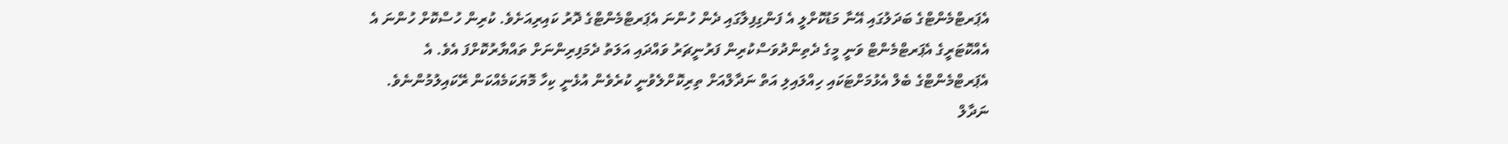އެޕަރޓްމެންޓްގެ ބަދަލުގައި އޭނާ މަޑުކޮށްލީ އެ ފަންގިފިލާގައި ދެން ހުންނަ އެޕަރޓްމެންޓްގެ ދޮރު ކައިރިއަށެވެ. ކުރިން ހުސްކޮށް ހުންނަ އެ އެއްކޮޓަރީގެ އެޕަރޓްމެންޓް ވަނީ މީގެ ދެތިންދުވަސްކުރިން ފަރުނީޗަރު ވައްދައި އަލަތު ދެމަފިރިންނަށް ތައްޔާރުކޮށްފަ އެވެ. އެ އެޕަރޓްމެންޓްގެ ބެލް އެޅުމަށްޓަކައި ހިއްލައިލި އަތް ނަދާލްއަށް ތިރިކޮށްލެވުނީ ކުރެވެން އުޅެނީ ކިހާ މޮޔަކަމެއްކަން ރޭކައިލުމުންނެވެ.
ނަދާލް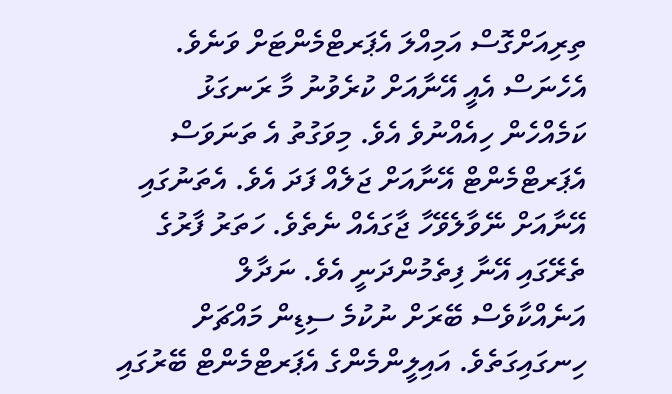ތިރިއަށްގޮސް އަމިއްލަ އެޕަރޓްމެންޓަށް ވަނެވެ. އެހެނަސް އެއީ އޭނާއަށް ކުރެވުނު މާ ރަނގަޅު ކަމެއްހެން ހިއެއްނުވެ އެވެ. މިވަގުތު އެ ތަނަވަސް އެޕަރޓްމެންޓް އޭނާއަށް ޖަލެއް ފަދަ އެވެ. އެތަނުގައި އޭނާއަށް ނޭވާލެވޭހާ ޖާގައެއް ނެތެވެ. ހަތަރު ފާރުގެ ތެރޭގައި އޭނާ ފިތެމުންދަނީ އެވެ. ނަދާލް އަނެއްކާވެސް ބޭރަށް ނުކުމެ ސިޑިން މައްޗަށް ހިނގައިގަތެވެ. އައިލީންމެންގެ އެޕަރޓްމެންޓް ބޭރުގައި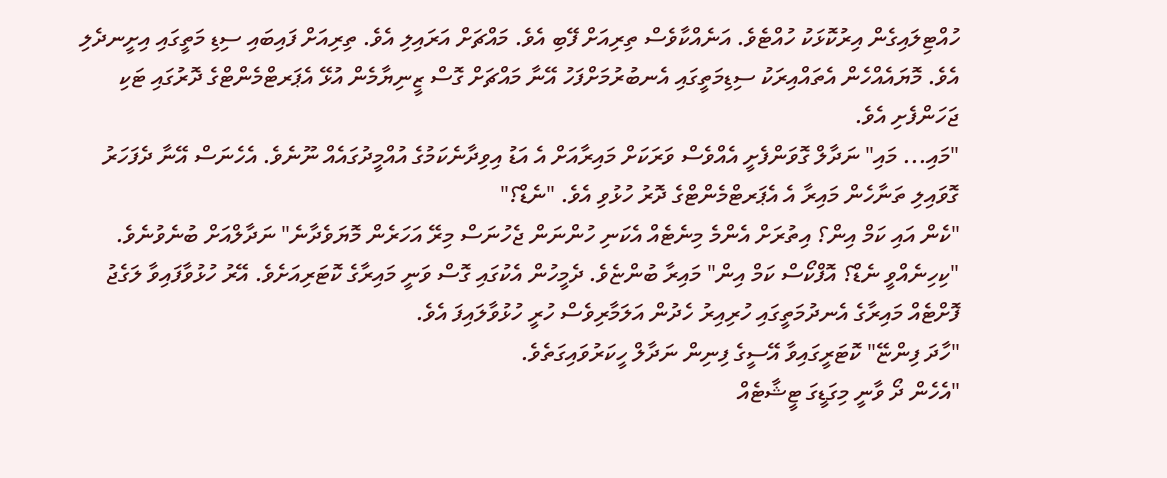ހުއްޓިލައިގެން އިރުކޮޅަކު ހުއްޓެވެ. އަނެއްކާވެސް ތިރިއަށް ފޭބި އެވެ. މައްޗަށް އަރައިލި އެވެ. ތިރިއަށް ފައިބައި ސިޑި މަތީގައި އިށީނދެލި އެވެ. މޮޔައެއްހެން އެތައްއިރަކު ސިޑިމަތީގައި އެނބުރުމަށްފަހު އޭނާ މައްޗަށް ގޮސް ޒީނިޔާމެން އުޅޭ އެޕަރޓްމެންޓްގެ ދޮރުގައި ޓަކި ޖަހަންފެށި އެވެ.
"މައި... މައި" ނަދާލް ގޮވަންފެށީ އެއްވެސް ވަރަކަށް މައިރާއަށް އެ އަޑު އިވިދާނެކަމުގެ އުއްމީދުގައެއް ނޫނެވެ. އެހެނަސް އޭނާ ދެފަހަރު ގޮވައިލި ތަނާހެން މައިރާ އެ އެޕަރޓްމެންޓްގެ ދޮރު ހުޅުވި އެވެ. "ނެޑް؟"
"ކެން އައި ކަމް އިން؟ އިތުރަށް އެންމެ މިނެޓެއް އެކަނި ހުންނަން ޖެހުނަސް މިރޭ އަހަރެން މޮޔަވެދާނެ" ނަދާލްއަށް ބުނެވުނެވެ.
"ކިހިނެއްވީ ނެޑް؟ އޮފްކޯސް ކަމް އިން" މައިރާ ބުންޏެވެ. ދެމީހުން އެކުގައި ގޮސް ވަނީ މައިރާގެ ކޮޓަރިއަށެވެ. އޭރު ހުޅުވާފައިވާ ލަގެޖު ފޮށްޓެއް މައިރާގެ އެނދުމަތީގައި ހުރިއިރު ހެދުން އަލަމާރިވެސް ހުރީ ހުޅުވާލައިފަ އެވެ.
"ހާދަ ފިންޏޭ" ކޮޓަރީގައިވާ އޭސީގެ ފިނިން ނަދާލް ހީކަރުވައިގަތެވެ.
"އެހެން ދޯ ވާނީ މިގަޑީގަ ޓީޝާޓެއް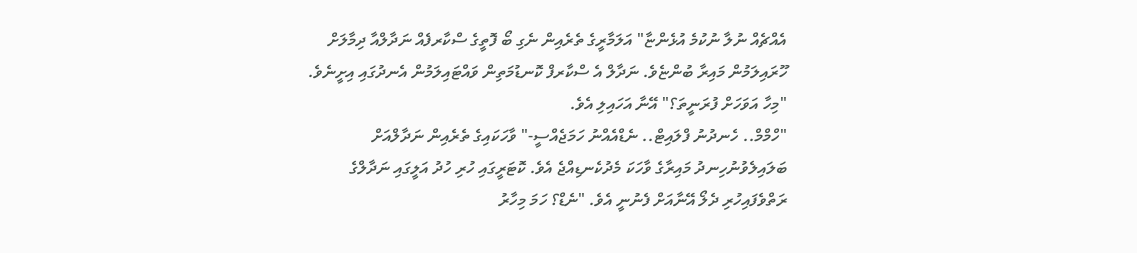އެއްޗެއް ނުލާ ނުކުމެ އުޅެންޏާ" އަލަމާރީގެ ތެރެއިން ނެގި ބޯ ފޮތީގެ ސްކާރފެއް ނަދާލްއާ ދިމާލަށް ހޫރައިލަމުން މައިރާ ބުންޏެވެ. ނަދާލް އެ ސްކާރފް ކޮނޑުމަތިން ވައްޓައިލަމުން އެނދުގައި އިށީނެވެ. "މިހާ އަވަހަށް ފުރަނީތަ؟" އޭނާ އަހައިލި އެވެ.
"ހްމްމް.. ހެނދުނު ފްލައިޓް.. ނެޑްއެއްނު ހަމަޖެއްސީ-" ވާހަކައިގެ ތެރެއިން ނަދާލްއަށް ބަލައިލެވުނުހިނދު މައިރާގެ ވާހަކަ މެދުކެނޑިއްޖެ އެވެ. ކޮޓަރީގައި ހުރި ހުދު އަލީގައި ނަދާލްގެ ރަތްވެފައިހުރި ދެލޯ އޭނާއަށް ފެނުނީ އެވެ. "ނެޑް؟ ހަމަ މިހާރު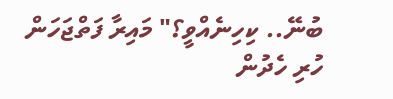ބުނޭ.. ކިހިނެއްވީ؟" މައިރާ ފަތްޖަހަން ހުރި ހެދުން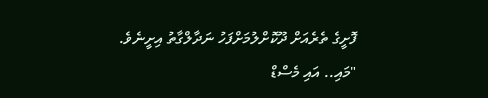ފޮށީގެ ތެރެއަށް ދޫކޮށްލުމަށްފަހު ނަދާލްގާތު އިށީނެވެ.
"މައި.. އައި މެސްޑް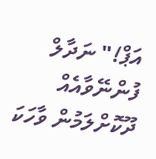އަޕް!" ނަދާލް ފުންނޭވާއެއް ދޫކޮށްލަމުން ވާހަކަ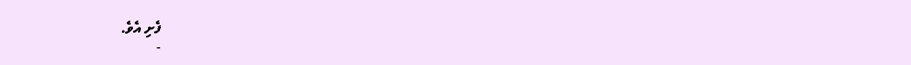ފެށި އެވެ.
-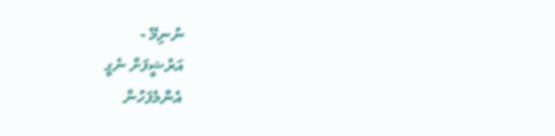ނުނިމޭ -
އަރުޝީފަށް ނެގީ
އެންމެފަހުން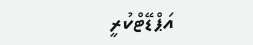އަޕްޑޭޓްކުރީ